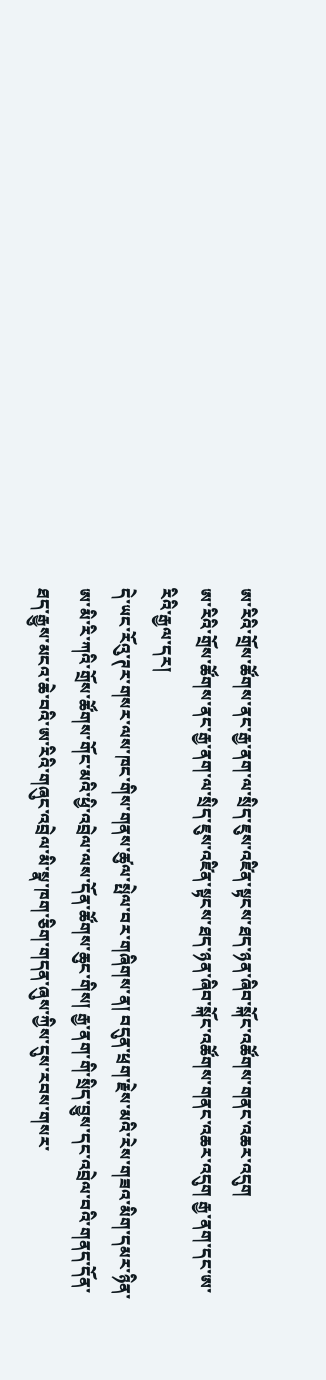ཨ་རིའི་གྲོས་ཚོགས་ནང་རྒྱ་ནག་ལ་སྲིད་ཇུས་འཛིན་སྟངས་ཐད་ཉན་ཞིབ་སྐོང་འཚོགས་གནང་འཆར་འདུག
ཨ་རིའི་གྲོས་ཚོགས་ནང་རྒྱ་ནག་ལ་སྲིད་ཇུས་འཛིན་སྟངས་ཐད་ཉན་ཞིབ་སྐོང་འཚོགས་གནང་འཆར་འདུག རྒྱ་ནག་དང་ཨ་རིའི་རྒྱལ་དར།
དེ་ཡང་རོའུ་ཊར་གསར་ལས་ཁང་གིས་གནས་ཚུལ་སྤེལ་བར་གཞིགས་ན། བདུན་ཕྲག་རྗེས་མའི་རེས་གཟའ་མིག་དམར་ཉིན་ཨ་མི་རི་ཀའི་གྲོས་ཚོགས་གོང་མའི་ཕྱི་འབྲེལ་ལས་དོན་ཚོགས་ཆུང་གིས། རྒྱ་ནག་གི་སྲིད་བྱུས་དང་འབྲེལ་བའི་གནད་དོན་ཐད་རྒྱུས་མངའ་ཆེ་བའི་ཨ་རིའི་གཞུང་འབྲེལ་མི་སྣ་ཁག་ཅིག་གདན་ཞུས་ཀྱིས་དུས་རབས་གསར་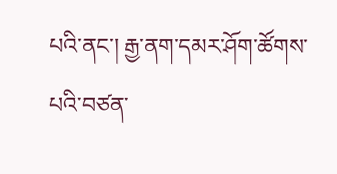པའི་ནང་། རྒྱ་ནག་དམར་ཤོག་ཚོགས་པའི་བཙན་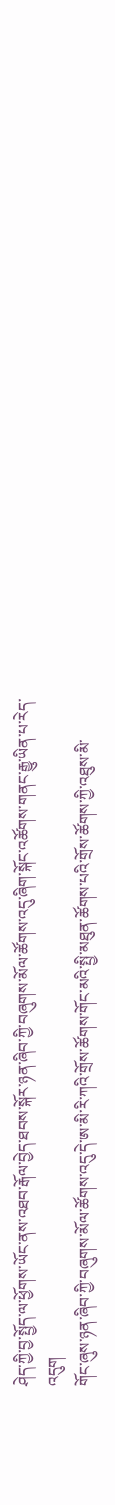ཤེད་ཀྱི་བྱ་སྤྱོད་ལ་ཕྱོགས་ཡོང་ནས་འཐབ་རྒོལ་བྱེད་ཐབས་སྐོར་ཉན་ཞིབ་ཀྱི་བཞུགས་མོལ་ཚོགས་འདུ་ཞིག་སྐོང་འཚོགས་གནང་རྒྱུ་ཡིན་པ་རེད་འདུག
གོང་ཞུས་ཉན་ཞིབ་ཀྱི་བཞུགས་མོལ་ཚོགས་འདུ་དེ་ཨ་མི་རི་ཀའི་གྲོས་ཚོགས་གོང་མའི་སྤྱི་མཐུན་ཚོགས་པའི་གྲོས་ཚོགས་ཀྱི་འཐུས་མི་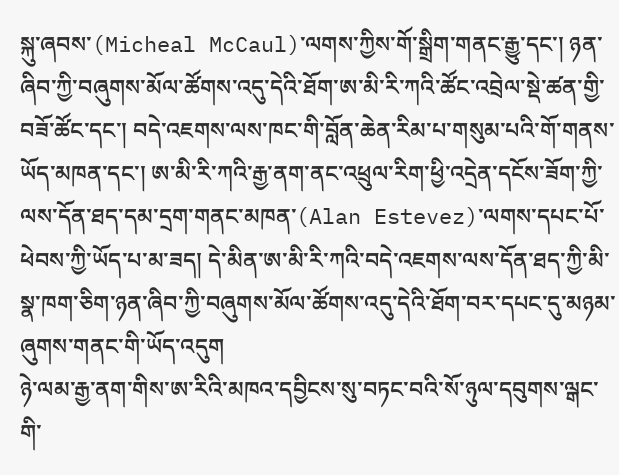སྐུ་ཞབས་(Micheal McCaul)་ལགས་ཀྱིས་གོ་སྒྲིག་གནང་རྒྱུ་དང་། ཉན་ཞིབ་ཀྱི་བཞུགས་མོལ་ཚོགས་འདུ་དེའི་ཐོག་ཨ་མི་རི་ཀའི་ཚོང་འབྲེལ་སྡེ་ཚན་གྱི་བཟོ་ཚོང་དང་། བདེ་འཇགས་ལས་ཁང་གི་བློན་ཆེན་རིམ་པ་གསུམ་པའི་གོ་གནས་ཡོད་མཁན་དང་། ཨ་མི་རི་ཀའི་རྒྱ་ནག་ནང་འཕྲུལ་རིག་ཕྱི་འདྲེན་དངོས་ཟོག་ཀྱི་ལས་དོན་ཐད་དམ་དྲག་གནང་མཁན་(Alan Estevez)་ལགས་དཔང་པོ་ཕེབས་ཀྱི་ཡོད་པ་མ་ཟད། དེ་མིན་ཨ་མི་རི་ཀའི་བདེ་འཇགས་ལས་དོན་ཐད་ཀྱི་མི་སྣ་ཁག་ཅིག་ཉན་ཞིབ་ཀྱི་བཞུགས་མོལ་ཚོགས་འདུ་དེའི་ཐོག་བར་དཔང་དུ་མཉམ་ཞུགས་གནང་གི་ཡོད་འདུག
ཉེ་ལམ་རྒྱ་ནག་གིས་ཨ་རིའི་མཁའ་དབྱིངས་སུ་བཏང་བའི་སོ་ཉུལ་དབུགས་ལྒང་གི་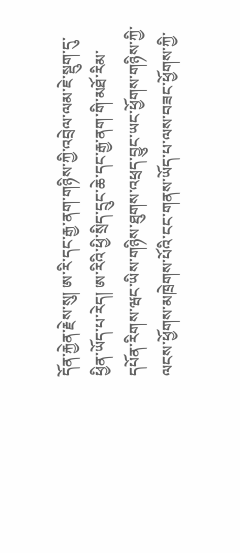དོན་རྐྱེན་རྗེས་སུ། ཨ་རི་དང་རྒྱ་ནག་གཉིས་ཀྱི་འབྲེལ་ལམ་ཇེ་སྡུག་དུ་ཕྱིན་ཡོད་པ་རེད། ཨ་རིའི་ཕྱི་སྲིད་དྲུང་ཆེ་དང་རྒྱ་ནག་གི་མཐོ་རིམ་དཔོན་རིགས་ཝང་ཡིས་གཉིས་ཐུགས་འཕྲད་བྱུང་ཡང་ཕྱོགས་གཉིས་ཀྱི་ལངས་ཕྱོགས་མཁྲེགས་པོའི་ངང་གནས་ཡོད་པ་ལས་བཟང་ཕྱོགས་ཀྱི་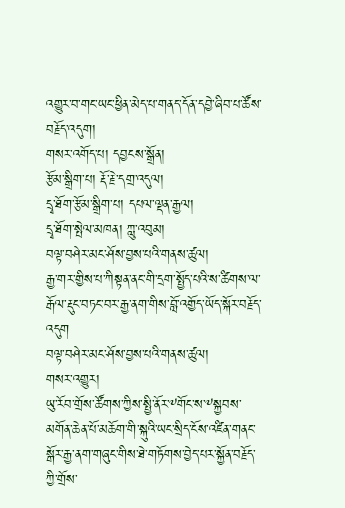འགྱུར་བ་གང་ཡང་ཕྱིན་མེད་པ་གནད་དོན་དབྱེ་ཞིབ་པ་ཚོས་བརྗོད་འདུག།
གསར་འགོད་པ། དབྱངས་སྒྲོན།
རྩོམ་སྒྲིག་པ། རྡོ་རྗེ་དགྲ་འདུལ།
དྲྭ་ཐོག་རྩོམ་སྒྲིག་པ། དཔལ་ལྡན་རྒྱལ།
དྲྭ་ཐོག་སྤེལ་མཁན། ཀླུ་འབུམ།
བལྟ་བཤེར་མང་ཤོས་བྱས་པའི་གནས་ཚུལ།
རྒྱ་གར་གྱིས་པ་ཀིསྟན་ནང་གི་དྲག་སྤྱོད་པའི་ས་ཚིགས་ལ་རྒོལ་རྡུང་བཏང་བར་རྒྱ་ནག་གིས་བློ་འགྱོད་ཡོད་སྐོར་བརྗོད་འདུག
བལྟ་བཤེར་མང་ཤོས་བྱས་པའི་གནས་ཚུལ།
གསར་འགྱུར།
ཡུ་རོབ་གྲོས་ཚོགས་ཀྱིས་སྤྱི་ནོར་༸གོང་ས་༸སྐྱབས་མགོན་ཆེན་པོ་མཆོག་གི་སྐུའི་ཡང་སྲིད་ངོས་འཛིན་གནང་སྒོར་རྒྱ་ནག་གཞུང་གིས་ཐེ་གཏོགས་བྱེད་པར་སྐྱོན་བརྗོད་ཀྱི་གྲོས་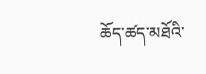ཆོད་ཚད་མཐོའི་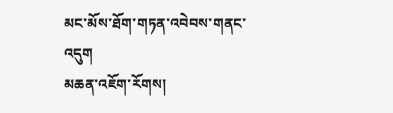མང་མོས་ཐོག་གཏན་འབེབས་གནང་འདུག
མཆན་འཇོག་རོགས།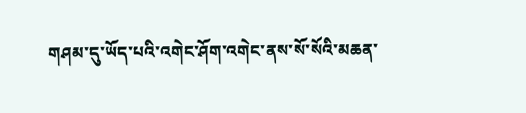གཤམ་དུ་ཡོད་པའི་འགེང་ཤོག་འགེང་ནས་སོ་སོའི་མཆན་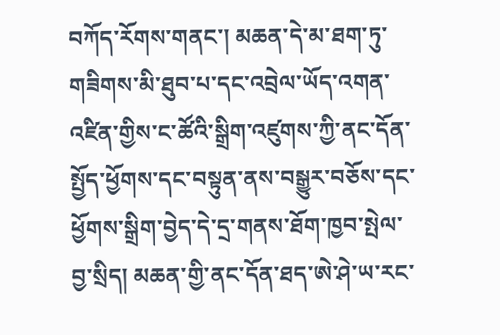བཀོད་རོགས་གནང་། མཆན་དེ་མ་ཐག་ཏུ་གཟིགས་མི་ཐུབ་པ་དང་འབྲེལ་ཡོད་འགན་འཛིན་གྱིས་ང་ཚོའི་སྒྲིག་འཛུགས་ཀྱི་ནང་དོན་སྤྱོད་ཕྱོགས་དང་བསྟུན་ནས་བསྒྱུར་བཅོས་དང་ཕྱོགས་སྒྲིག་བྱེད་དེ་དྲ་གནས་ཐོག་ཁྱབ་སྤེལ་བྱ་སྲིད། མཆན་གྱི་ནང་དོན་ཐད་ཨེ་ཤེ་ཡ་རང་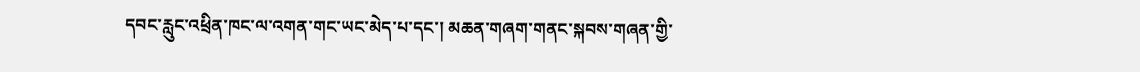དབང་རླུང་འཕྲིན་ཁང་ལ་འགན་གང་ཡང་མེད་པ་དང་། མཆན་གཞག་གནང་སྐབས་གཞན་གྱི་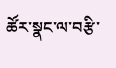ཚོར་སྣང་ལ་བརྩི་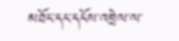མཐོང་དང་དངོས་འབྲེལ་ལ་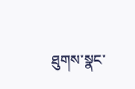ཐུགས་སྣང་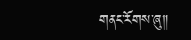གནང་རོགས་ཞུ༎